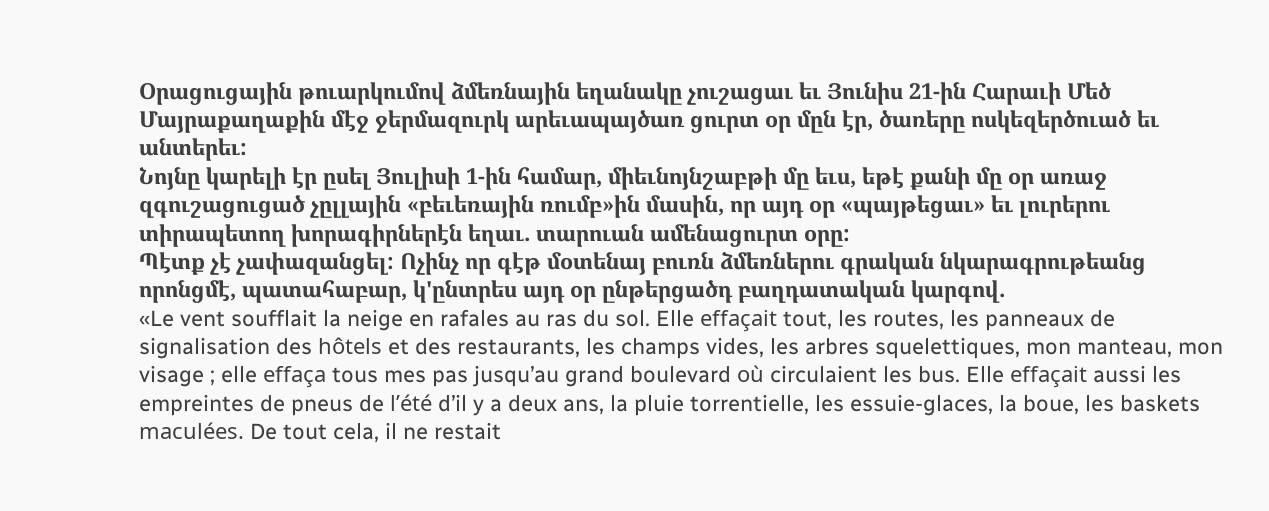Օրացուցային թուարկումով ձմեռնային եղանակը չուշացաւ եւ Յունիս 21-ին Հարաւի Մեծ Մայրաքաղաքին մէջ ջերմազուրկ արեւապայծառ ցուրտ օր մըն էր, ծառերը ոսկեզերծուած եւ անտերեւ:
Նոյնը կարելի էր ըսել Յուլիսի 1-ին համար, միեւնոյնշաբթի մը եւս, եթէ քանի մը օր առաջ զգուշացուցած չըլլային «բեւեռային ռումբ»ին մասին, որ այդ օր «պայթեցաւ» եւ լուրերու տիրապետող խորագիրներէն եղաւ. տարուան ամենացուրտ օրը:
Պէտք չէ չափազանցել: Ոչինչ որ գէթ մօտենայ բուռն ձմեռներու գրական նկարագրութեանց որոնցմէ, պատահաբար, կ'ընտրես այդ օր ընթերցածդ բաղդատական կարգով.
«Le vent soufflait la neige en rafales au ras du sol. Elle effaçait tout, les routes, les panneaux de signalisation des hôtels et des restaurants, les champs vides, les arbres squelettiques, mon manteau, mon visage ; elle effaça tous mes pas jusqu’au grand boulevard où circulaient les bus. Elle effaçait aussi les empreintes de pneus de l’été d’il y a deux ans, la pluie torrentielle, les essuie-glaces, la boue, les baskets maculées. De tout cela, il ne restait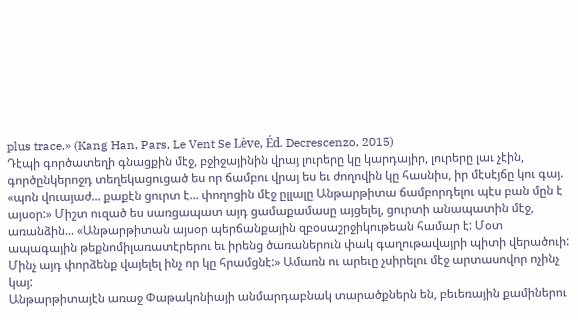plus trace.» (Kang Han, Pars, Le Vent Se Lève, Éd. Decrescenzo, 2015)
Դէպի գործատեղի գնացքին մէջ, բջիջայինին վրայ լուրերը կը կարդայիր, լուրերը լաւ չէին, գործընկերոջդ տեղեկացուցած ես որ ճամբու վրայ ես եւ ժողովին կը հասնիս, իր մէսէյճը կու գայ. «պոն վուայաժ... քաքէն ցուրտ է... փողոցին մէջ ըլլալը Անթարթիտա ճամբորդելու պէս բան մըն է այսօր:» Միշտ ուզած ես սառցապատ այդ ցամաքամասը այցելել, ցուրտի անապատին մէջ, առանձին... «Անթարթիտան այսօր պերճանքային զբօսաշրջիկութեան համար է: Մօտ ապագային թեքնոմիլառատէրերու եւ իրենց ծառաներուն փակ գաղութավայրի պիտի վերածուի: Մինչ այդ փորձենք վայելել ինչ որ կը հրամցնէ:» Ամառն ու արեւը չսիրելու մէջ արտասովոր ոչինչ կայ:
Անթարթիտայէն առաջ Փաթակոնիայի անմարդաբնակ տարածքներն են, բեւեռային քամիներու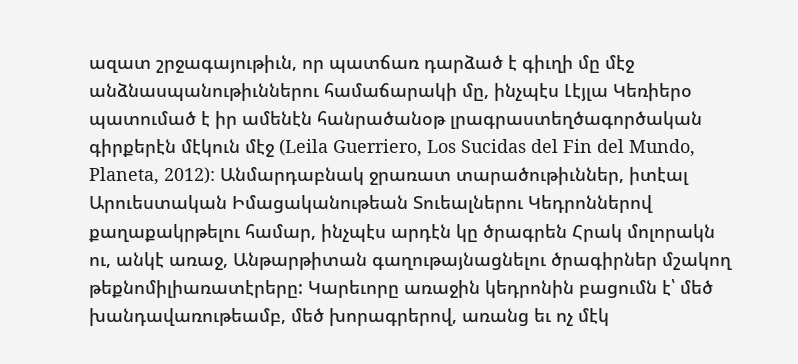ազատ շրջագայութիւն, որ պատճառ դարձած է գիւղի մը մէջ անձնասպանութիւններու համաճարակի մը, ինչպէս Լէյլա Կեռիերօ պատումած է իր ամենէն հանրածանօթ լրագրաստեղծագործական գիրքերէն մէկուն մէջ (Leila Guerriero, Los Sucidas del Fin del Mundo, Planeta, 2012): Անմարդաբնակ ջրառատ տարածութիւններ, իտէալ Արուեստական Իմացականութեան Տուեալներու Կեդրոններով քաղաքակրթելու համար, ինչպէս արդէն կը ծրագրեն Հրակ մոլորակն ու, անկէ առաջ, Անթարթիտան գաղութայնացնելու ծրագիրներ մշակող թեքնոմիլիառատէրերը: Կարեւորը առաջին կեդրոնին բացումն է՝ մեծ խանդավառութեամբ, մեծ խորագրերով, առանց եւ ոչ մէկ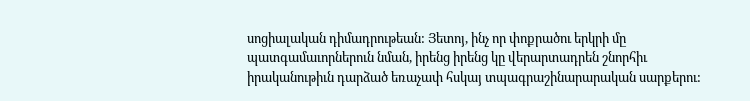սոցիալական դիմադրութեան: Յետոյ, ինչ որ փոքրածու երկրի մը պատգամաւորներուն նման, իրենց իրենց կը վերարտադրեն շնորհիւ իրականութիւն դարձած եռաչափ հսկայ տպագրաշինարարական սարքերու: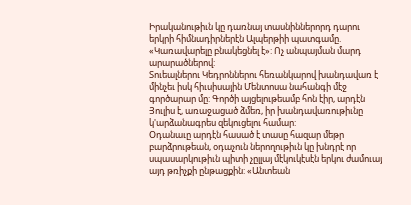Իրականութիւն կը դառնայ տասնիններորդ դարու երկրի հիմնադիրներէն Ալպերթիի պատգամը. «Կառավարելը բնակեցնել է»: Ոչ անպայման մարդ արարածներով:
Տուեալներու Կեդրոններու հեռանկարով խանդավառ է մինչեւ իսկ հիւսիսային Մենտոսա նահանգի մէջ գործարար մը: Գործի այցելութեամբ հոն էիր, արդէն Յուլիս է, առաջացած ձմեռ, իր խանդավառութիւնը կ'արձանագրես զեկուցելու համար:
Օդանաւը արդէն հասած է տասը հազար մեթր բարձրութեան, օդաչուն ներողութիւն կը խնդրէ որ սպասարկութիւն պիտի չըլլայ մէկուկէսէն երկու ժամուայ այդ թռիչքի ընթացքին: «Անտեան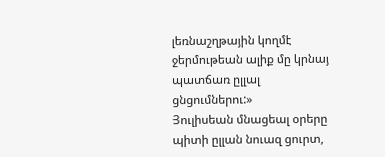լեռնաշղթային կողմէ ջերմութեան ալիք մը կրնայ պատճառ ըլլալ ցնցումներու:»
Յուլիսեան մնացեալ օրերը պիտի ըլլան նուազ ցուրտ,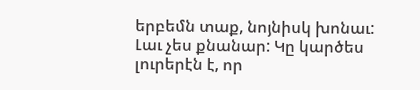երբեմն տաք, նոյնիսկ խոնաւ: Լաւ չես քնանար: Կը կարծես լուրերէն է, որ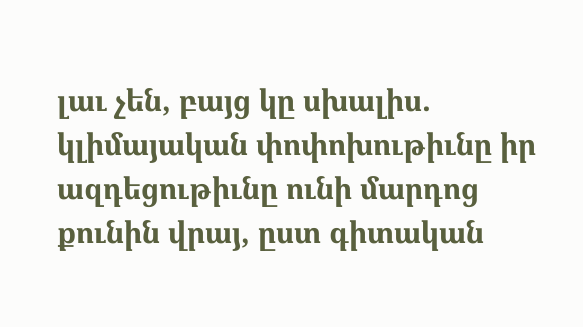լաւ չեն, բայց կը սխալիս. կլիմայական փոփոխութիւնը իր ազդեցութիւնը ունի մարդոց քունին վրայ, ըստ գիտական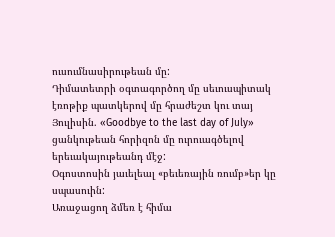ուսումնասիրութեան մը:
Դիմատետրի օգտագործող մը սեւուսպիտակ էռոթիք պատկերով մը հրաժեշտ կու տայ Յուլիսին. «Goodbye to the last day of July» ցանկութեան հորիզոն մը ուրուագծելով երեւակայութեանդ մէջ:
Օգոստոսին յաւելեալ «բեւեռային ռումբ»եր կը սպասուին:
Առաջացող ձմեռ է հիմա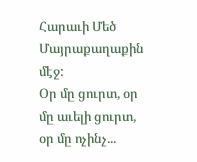Հարաւի Մեծ Մայրաքաղաքին մէջ:
Օր մը ցուրտ, օր մը աւելի ցուրտ, օր մը ոչինչ...